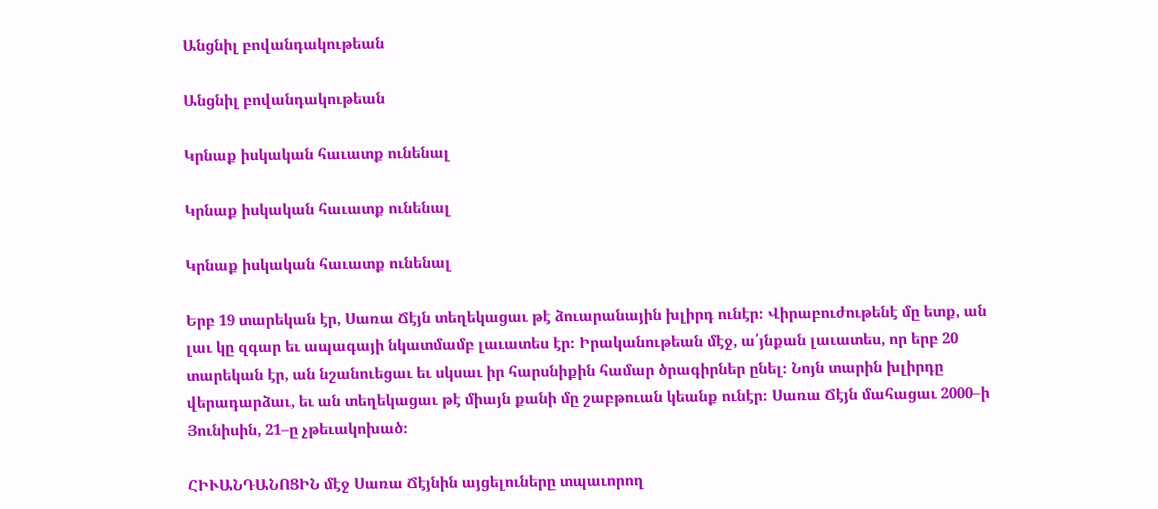Անցնիլ բովանդակութեան

Անցնիլ բովանդակութեան

Կրնաք իսկական հաւատք ունենալ

Կրնաք իսկական հաւատք ունենալ

Կրնաք իսկական հաւատք ունենալ

Երբ 19 տարեկան էր, Սառա Ճէյն տեղեկացաւ թէ ձուարանային խլիրդ ունէր։ Վիրաբուժութենէ մը ետք, ան լաւ կը զգար եւ ապագայի նկատմամբ լաւատես էր։ Իրականութեան մէջ, ա՛յնքան լաւատես, որ երբ 20 տարեկան էր, ան նշանուեցաւ եւ սկսաւ իր հարսնիքին համար ծրագիրներ ընել։ Նոյն տարին խլիրդը վերադարձաւ, եւ ան տեղեկացաւ թէ միայն քանի մը շաբթուան կեանք ունէր։ Սառա Ճէյն մահացաւ 2000–ի Յունիսին, 21–ը չթեւակոխած։

ՀԻՒԱՆԴԱՆՈՑԻՆ մէջ Սառա Ճէյնին այցելուները տպաւորող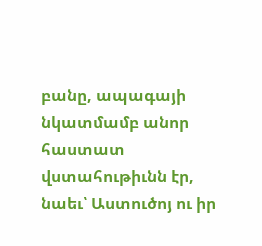բանը, ապագայի նկատմամբ անոր հաստատ վստահութիւնն էր, նաեւ՝ Աստուծոյ ու իր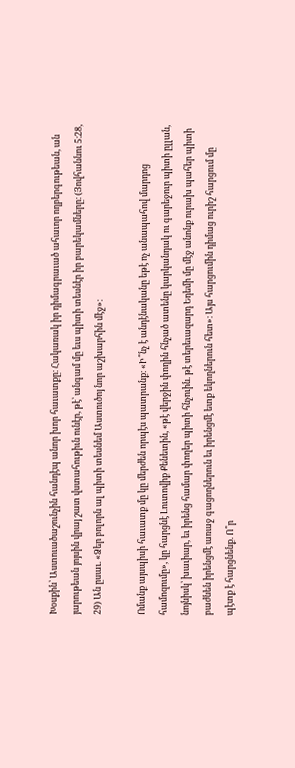Խօսքին՝ Աստուածաշունչին հանդէպ անոր խոր հաւատքը։ Հակառակ իր դիմագրաւած ահաւոր ողբերգութեան, ան յարութեան յոյսին վրայ շատ վստահութիւն ունէր, թէ՝ անգամ մը եւս պիտի տեսնէր իր բարեկամները։ (Յովհաննու 5։28, 29) Ան ըսաւ. «Ձեր բոլորն ալ պիտի տեսնեմ Աստուծոյ նոր աշխարհին մէջ»։

Ոմանք այսպիսի հաւատք մը կը մերժեն որպէս պատրանք։ «Ի՞նչ է անդէնականը եթէ ոչ անապահով մարդոց համոզումը», կը հարցնէ Լուտովիք Քենետին, «թէ վերջին փողին հնչած ատենը կարկանդակ ու գարեջուր պիտի ըլլան, նոյնիսկ՝ խաւիար, եւ իրենց համար փողեր պիտի հնչուին. թէ տերեւազարդ Եդեմի մը մէջ անոնք ուրախ պահեր պիտի բաժնեն իրենցմէ առաջ գացողներուն եւ իրենցմէ ետք եկողներուն հետ»։ Այս հարցումին դիմաց ուրիշ հարցում մը պէտք է հարցնենք. Ո՞ր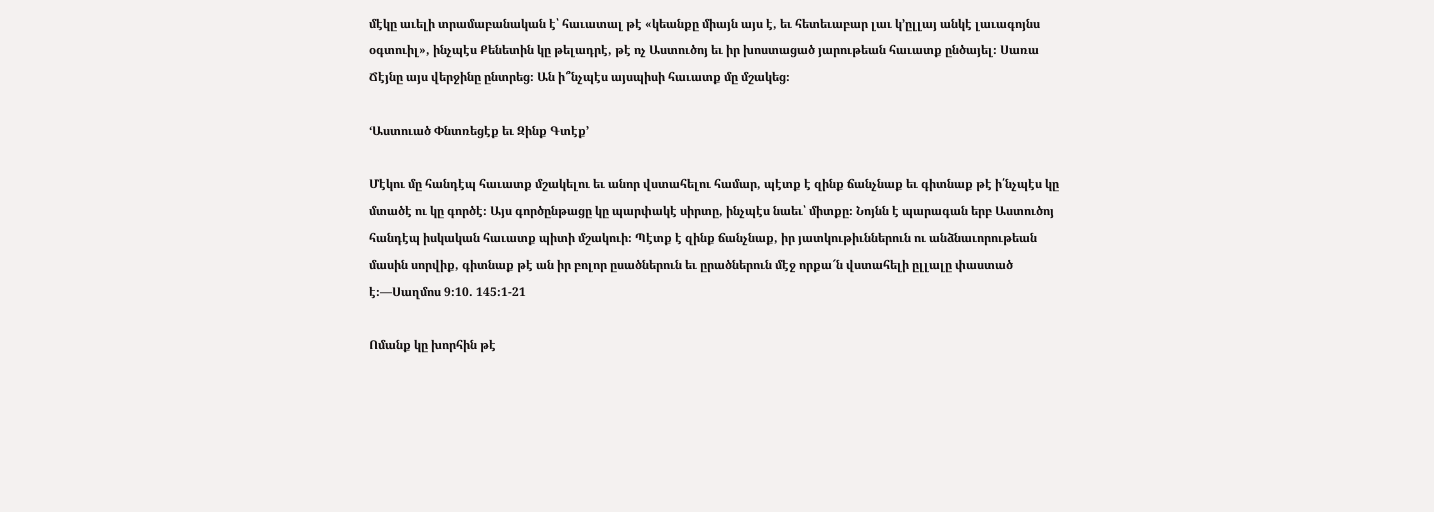մէկը աւելի տրամաբանական է՝ հաւատալ թէ «կեանքը միայն այս է, եւ հետեւաբար լաւ կ’ըլլայ անկէ լաւագոյնս օգտուիլ», ինչպէս Քենետին կը թելադրէ, թէ ոչ Աստուծոյ եւ իր խոստացած յարութեան հաւատք ընծայել։ Սառա Ճէյնը այս վերջինը ընտրեց։ Ան ի՞նչպէս այսպիսի հաւատք մը մշակեց։

‘Աստուած Փնտռեցէք եւ Զինք Գտէք’

Մէկու մը հանդէպ հաւատք մշակելու եւ անոր վստահելու համար, պէտք է զինք ճանչնաք եւ գիտնաք թէ ի՛նչպէս կը մտածէ ու կը գործէ։ Այս գործընթացը կը պարփակէ սիրտը, ինչպէս նաեւ՝ միտքը։ Նոյնն է պարագան երբ Աստուծոյ հանդէպ իսկական հաւատք պիտի մշակուի։ Պէտք է զինք ճանչնաք, իր յատկութիւններուն ու անձնաւորութեան մասին սորվիք, գիտնաք թէ ան իր բոլոր ըսածներուն եւ ըրածներուն մէջ որքա՜ն վստահելի ըլլալը փաստած է։—Սաղմոս 9։10. 145։1-21

Ոմանք կը խորհին թէ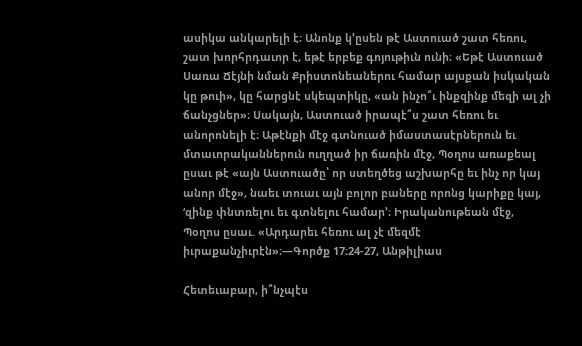ասիկա անկարելի է։ Անոնք կ’ըսեն թէ Աստուած շատ հեռու, շատ խորհրդաւոր է, եթէ երբեք գոյութիւն ունի։ «Եթէ Աստուած Սառա Ճէյնի նման Քրիստոնեաներու համար այսքան իսկական կը թուի», կը հարցնէ սկեպտիկը, «ան ինչո՞ւ ինքզինք մեզի ալ չի ճանչցներ»։ Սակայն, Աստուած իրապէ՞ս շատ հեռու եւ անորոնելի է։ Աթէնքի մէջ գտնուած իմաստասէրներուն եւ մտաւորականներուն ուղղած իր ճառին մէջ, Պօղոս առաքեալ ըսաւ թէ «այն Աստուածը՝ որ ստեղծեց աշխարհը եւ ինչ որ կայ անոր մէջ», նաեւ տուաւ այն բոլոր բաները որոնց կարիքը կայ, ‘զինք փնտռելու եւ գտնելու համար’։ Իրականութեան մէջ, Պօղոս ըսաւ. «Արդարեւ հեռու ալ չէ մեզմէ իւրաքանչիւրէն»։—Գործք 17։24-27, Անթիլիաս

Հետեւաբար, ի՞նչպէս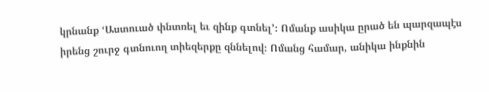կրնանք ‘Աստուած փնտռել եւ զինք գտնել’։ Ոմանք ասիկա ըրած են պարզապէս իրենց շուրջ գտնուող տիեզերքը զննելով։ Ոմանց համար, անիկա ինքնին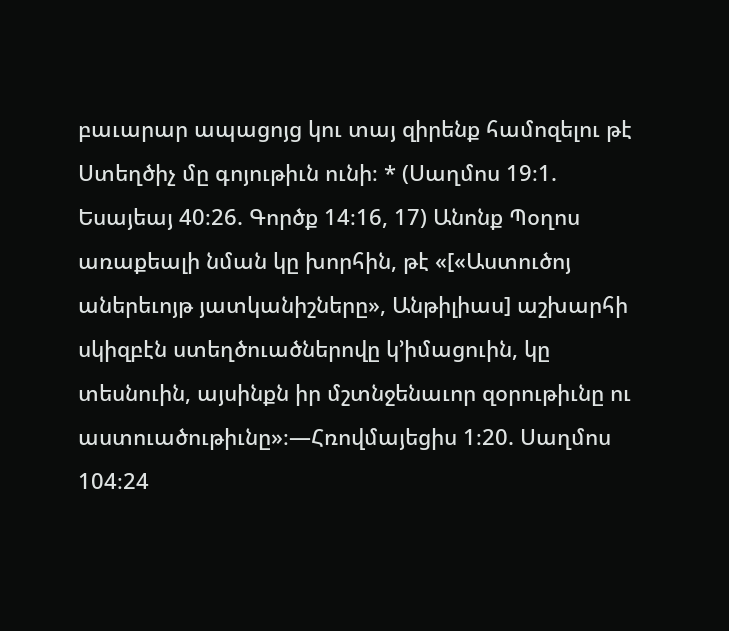բաւարար ապացոյց կու տայ զիրենք համոզելու թէ Ստեղծիչ մը գոյութիւն ունի։ * (Սաղմոս 19։1. Եսայեայ 40։26. Գործք 14։16, 17) Անոնք Պօղոս առաքեալի նման կը խորհին, թէ «[«Աստուծոյ աներեւոյթ յատկանիշները», Անթիլիաս] աշխարհի սկիզբէն ստեղծուածներովը կ’իմացուին, կը տեսնուին, այսինքն իր մշտնջենաւոր զօրութիւնը ու աստուածութիւնը»։—Հռովմայեցիս 1։20. Սաղմոս 104։24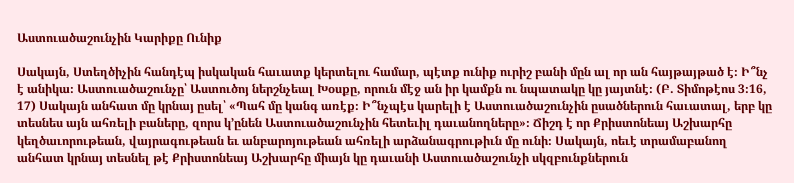Աստուածաշունչին Կարիքը Ունիք

Սակայն, Ստեղծիչին հանդէպ իսկական հաւատք կերտելու համար, պէտք ունիք ուրիշ բանի մըն ալ որ ան հայթայթած է։ Ի՞նչ է անիկա։ Աստուածաշունչը՝ Աստուծոյ ներշնչեալ Խօսքը, որուն մէջ ան իր կամքն ու նպատակը կը յայտնէ։ (Բ. Տիմոթէոս 3։16, 17) Սակայն անհատ մը կրնայ ըսել՝ «Պահ մը կանգ առէք։ Ի՞նչպէս կարելի է Աստուածաշունչին ըսածներուն հաւատալ, երբ կը տեսնես այն ահռելի բաները, զորս կ’ընեն Աստուածաշունչին հետեւիլ դաւանողները»։ Ճիշդ է որ Քրիստոնեայ Աշխարհը կեղծաւորութեան, վայրագութեան եւ անբարոյութեան ահռելի արձանագրութիւն մը ունի։ Սակայն, ոեւէ տրամաբանող անհատ կրնայ տեսնել թէ Քրիստոնեայ Աշխարհը միայն կը դաւանի Աստուածաշունչի սկզբունքներուն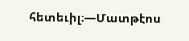հետեւիլ։—Մատթէոս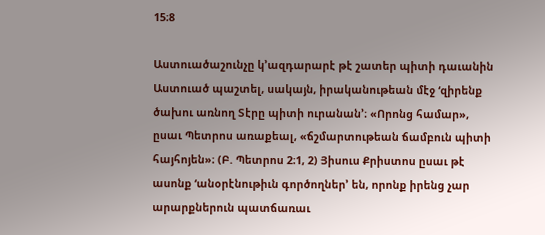15։8

Աստուածաշունչը կ’ազդարարէ թէ շատեր պիտի դաւանին Աստուած պաշտել, սակայն, իրականութեան մէջ ‘զիրենք ծախու առնող Տէրը պիտի ուրանան’։ «Որոնց համար», ըսաւ Պետրոս առաքեալ, «ճշմարտութեան ճամբուն պիտի հայհոյեն»։ (Բ. Պետրոս 2։1, 2) Յիսուս Քրիստոս ըսաւ թէ ասոնք ‘անօրէնութիւն գործողներ’ են, որոնք իրենց չար արարքներուն պատճառաւ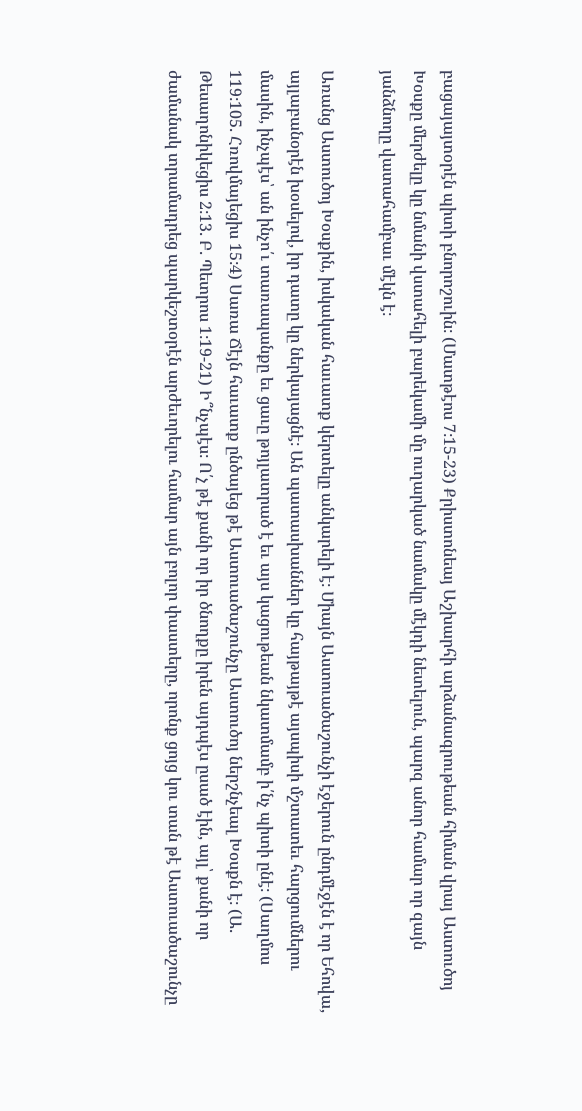բացայայտօրէն պիտի բնորոշուին։ (Մատթէոս 7։15-23) Քրիստոնեայ Աշխարհի արձանագրութեան հիման վրայ Աստուծոյ Խօսքը մերժելը կը նմանի վստահելի բարեկամի մը ուղարկած նամակը մէկդի նետելուն, պարզ անոր համար որ զայն յանձնողը վատահամբաւ մէկն է։

Առանց Աստուծոյ Խօսքին, իսկական հաւատք կերտելը անկարելի է։ Միայն Աստուածաշունչի էջերուն ընդմէջէն է որ Եհովա, այլաբանօրէն խօսելով, իր դատը կը ներկայացնէ։ Ան պատասխաններ կը հայթայթէ այսպիսի մշտատեւ հարցումներու մասին, ինչպէս՝ ան ինչո՛ւ տառապանքը եւ ցաւը թոյլատրած է եւ այս կացութեան նկատմամբ ի՛նչ պիտի ընէ։ (Սաղմոս 119։105. Հռովմայեցիս 15։4) Սառա Ճէյն հաւատք ընծայեց թէ Աստուածաշունչը Աստուծոյ ներշնչեալ Խօսքն է։ (Ա. Թեսաղոնիկեցիս 2։13. Բ. Պետրոս 1։19-21) Ի՞նչպէս։ Ո՛չ թէ քանի որ իր ծնողքը իրեն այդպէս ըսած էին, այլ՝ քանի որ ժամանակ տրամադրեց պարկեշտօրէն արժեւորելու համար այն բոլոր փաստերը, որոնք ցոյց կու տան թէ Աստուածաշունչը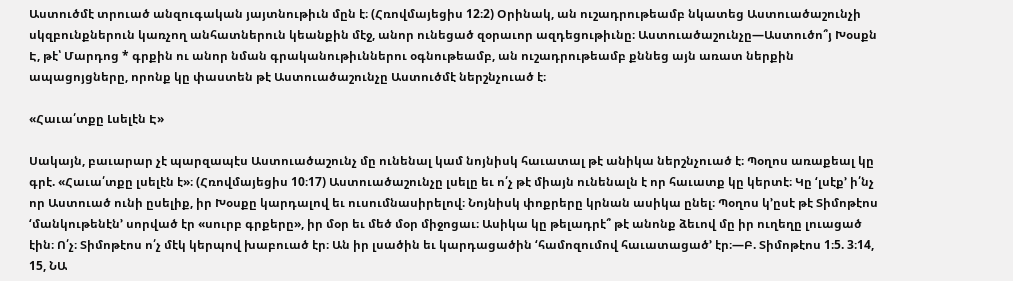Աստուծմէ տրուած անզուգական յայտնութիւն մըն է։ (Հռովմայեցիս 12։2) Օրինակ, ան ուշադրութեամբ նկատեց Աստուածաշունչի սկզբունքներուն կառչող անհատներուն կեանքին մէջ, անոր ունեցած զօրաւոր ազդեցութիւնը։ Աստուածաշունչը—Աստուծո՞յ Խօսքն Է, թէ՝ Մարդոց * գրքին ու անոր նման գրականութիւններու օգնութեամբ, ան ուշադրութեամբ քննեց այն առատ ներքին ապացոյցները, որոնք կը փաստեն թէ Աստուածաշունչը Աստուծմէ ներշնչուած է։

«Հաւա՛տքը Լսելէն Է»

Սակայն, բաւարար չէ պարզապէս Աստուածաշունչ մը ունենալ կամ նոյնիսկ հաւատալ թէ անիկա ներշնչուած է։ Պօղոս առաքեալ կը գրէ. «Հաւա՛տքը լսելէն է»։ (Հռովմայեցիս 10։17) Աստուածաշունչը լսելը եւ ո՛չ թէ միայն ունենալն է որ հաւատք կը կերտէ։ Կը ‘լսէք’ ի՛նչ որ Աստուած ունի ըսելիք, իր Խօսքը կարդալով եւ ուսումնասիրելով։ Նոյնիսկ փոքրերը կրնան ասիկա ընել։ Պօղոս կ’ըսէ թէ Տիմոթէոս ‘մանկութենէն’ սորված էր «սուրբ գրքերը», իր մօր եւ մեծ մօր միջոցաւ։ Ասիկա կը թելադրէ՞ թէ անոնք ձեւով մը իր ուղեղը լուացած էին։ Ո՛չ։ Տիմոթէոս ո՛չ մէկ կերպով խաբուած էր։ Ան իր լսածին եւ կարդացածին ‘համոզումով հաւատացած’ էր։—Բ. Տիմոթէոս 1։5. 3։14, 15, ՆԱ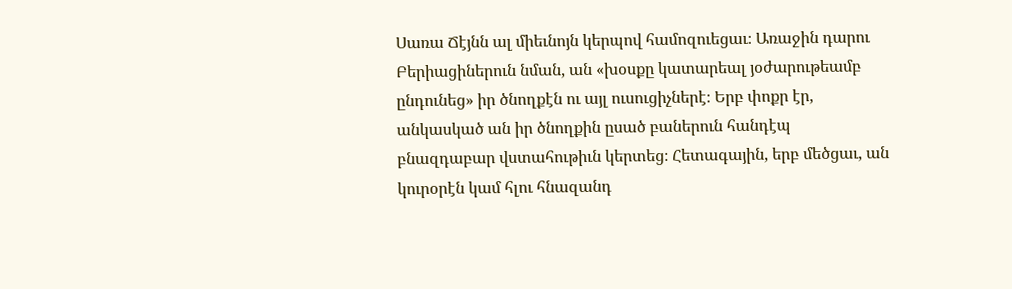Սառա Ճէյնն ալ միեւնոյն կերպով համոզուեցաւ։ Առաջին դարու Բերիացիներուն նման, ան «խօսքը կատարեալ յօժարութեամբ ընդունեց» իր ծնողքէն ու այլ ուսուցիչներէ։ Երբ փոքր էր, անկասկած ան իր ծնողքին ըսած բաներուն հանդէպ բնազդաբար վստահութիւն կերտեց։ Հետագային, երբ մեծցաւ, ան կուրօրէն կամ հլու հնազանդ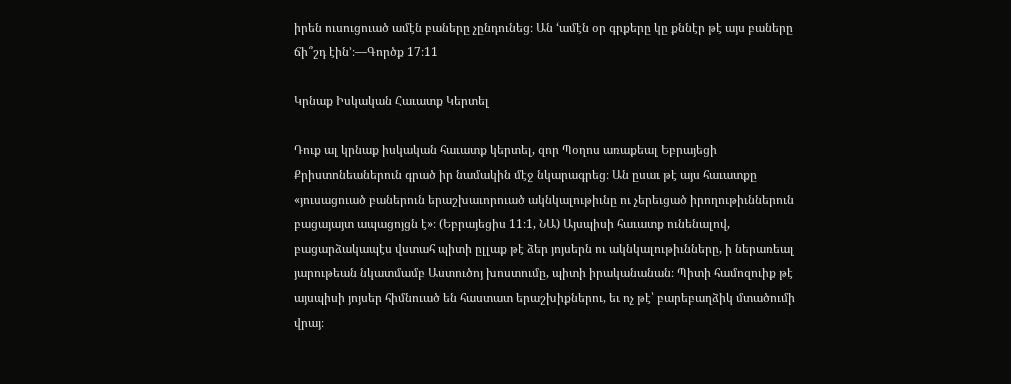իրեն ուսուցուած ամէն բաները չընդունեց։ Ան ‘ամէն օր գրքերը կը քննէր թէ այս բաները ճի՞շդ էին’։—Գործք 17։11

Կրնաք Իսկական Հաւատք Կերտել

Դուք ալ կրնաք իսկական հաւատք կերտել, զոր Պօղոս առաքեալ Եբրայեցի Քրիստոնեաներուն գրած իր նամակին մէջ նկարագրեց։ Ան ըսաւ թէ այս հաւատքը «յուսացուած բաներուն երաշխաւորուած ակնկալութիւնը ու չերեւցած իրողութիւններուն բացայայտ ապացոյցն է»։ (Եբրայեցիս 11։1, ՆԱ) Այսպիսի հաւատք ունենալով, բացարձակապէս վստահ պիտի ըլլաք թէ ձեր յոյսերն ու ակնկալութիւնները, ի ներառեալ յարութեան նկատմամբ Աստուծոյ խոստումը, պիտի իրականանան։ Պիտի համոզուիք թէ այսպիսի յոյսեր հիմնուած են հաստատ երաշխիքներու, եւ ոչ թէ՝ բարեբաղձիկ մտածումի վրայ։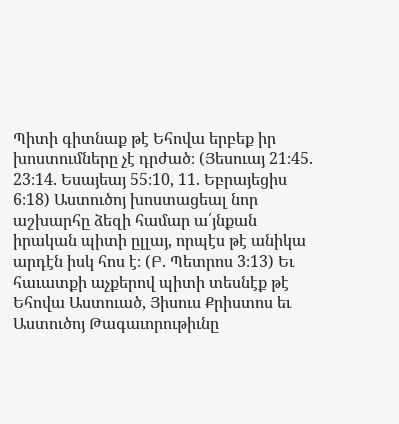Պիտի գիտնաք թէ Եհովա երբեք իր խոստումները չէ դրժած։ (Յեսուայ 21։45. 23։14. Եսայեայ 55։10, 11. Եբրայեցիս 6։18) Աստուծոյ խոստացեալ նոր աշխարհը ձեզի համար ա՛յնքան իրական պիտի ըլլայ, որպէս թէ անիկա արդէն իսկ հոս է։ (Բ. Պետրոս 3։13) Եւ հաւատքի աչքերով պիտի տեսնէք թէ Եհովա Աստուած, Յիսուս Քրիստոս եւ Աստուծոյ Թագաւորութիւնը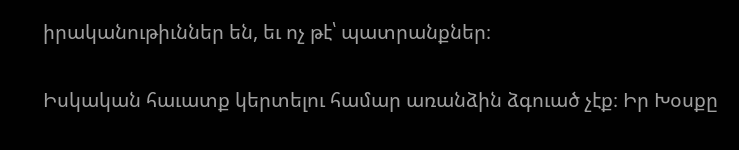իրականութիւններ են, եւ ոչ թէ՝ պատրանքներ։

Իսկական հաւատք կերտելու համար առանձին ձգուած չէք։ Իր Խօսքը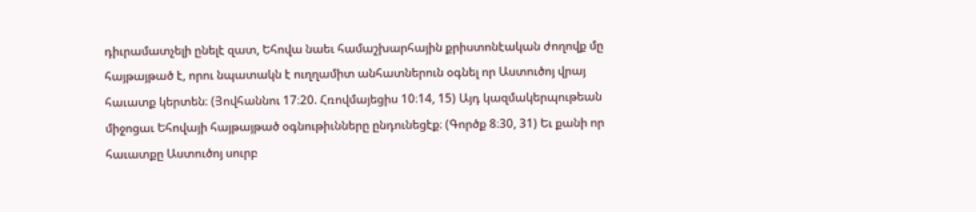դիւրամատչելի ընելէ զատ, Եհովա նաեւ համաշխարհային քրիստոնէական ժողովք մը հայթայթած է, որու նպատակն է ուղղամիտ անհատներուն օգնել որ Աստուծոյ վրայ հաւատք կերտեն։ (Յովհաննու 17։20. Հռովմայեցիս 10։14, 15) Այդ կազմակերպութեան միջոցաւ Եհովայի հայթայթած օգնութիւնները ընդունեցէք։ (Գործք 8։30, 31) Եւ քանի որ հաւատքը Աստուծոյ սուրբ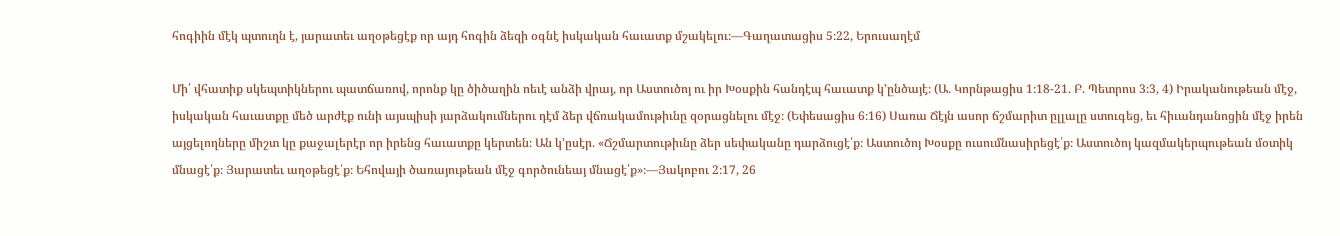հոգիին մէկ պտուղն է, յարատեւ աղօթեցէք որ այդ հոգին ձեզի օգնէ իսկական հաւատք մշակելու։—Գաղատացիս 5։22, Երուսաղէմ

Մի՛ վհատիք սկեպտիկներու պատճառով, որոնք կը ծիծաղին ոեւէ անձի վրայ, որ Աստուծոյ ու իր Խօսքին հանդէպ հաւատք կ’ընծայէ։ (Ա. Կորնթացիս 1։18-21. Բ. Պետրոս 3։3, 4) Իրականութեան մէջ, իսկական հաւատքը մեծ արժէք ունի այսպիսի յարձակումներու դէմ ձեր վճռակամութիւնը զօրացնելու մէջ։ (Եփեսացիս 6։16) Սառա Ճէյն ասոր ճշմարիտ ըլլալը ստուգեց, եւ հիւանդանոցին մէջ իրեն այցելողները միշտ կը քաջալերէր որ իրենց հաւատքը կերտեն։ Ան կ’ըսէր. «Ճշմարտութիւնը ձեր սեփականը դարձուցէ՛ք։ Աստուծոյ Խօսքը ուսումնասիրեցէ՛ք։ Աստուծոյ կազմակերպութեան մօտիկ մնացէ՛ք։ Յարատեւ աղօթեցէ՛ք։ Եհովայի ծառայութեան մէջ գործունեայ մնացէ՛ք»։—Յակոբու 2։17, 26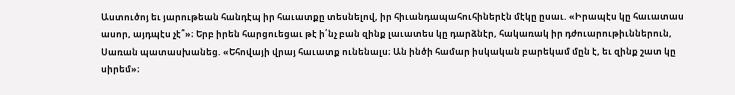Աստուծոյ եւ յարութեան հանդէպ իր հաւատքը տեսնելով, իր հիւանդապահուհիներէն մէկը ըսաւ. «Իրապէս կը հաւատաս ասոր, այդպէս չէ՞»։ Երբ իրեն հարցուեցաւ թէ ի՛նչ բան զինք լաւատես կը դարձնէր, հակառակ իր դժուարութիւններուն, Սառան պատասխանեց. «Եհովայի վրայ հաւատք ունենալս։ Ան ինծի համար իսկական բարեկամ մըն է, եւ զինք շատ կը սիրեմ»։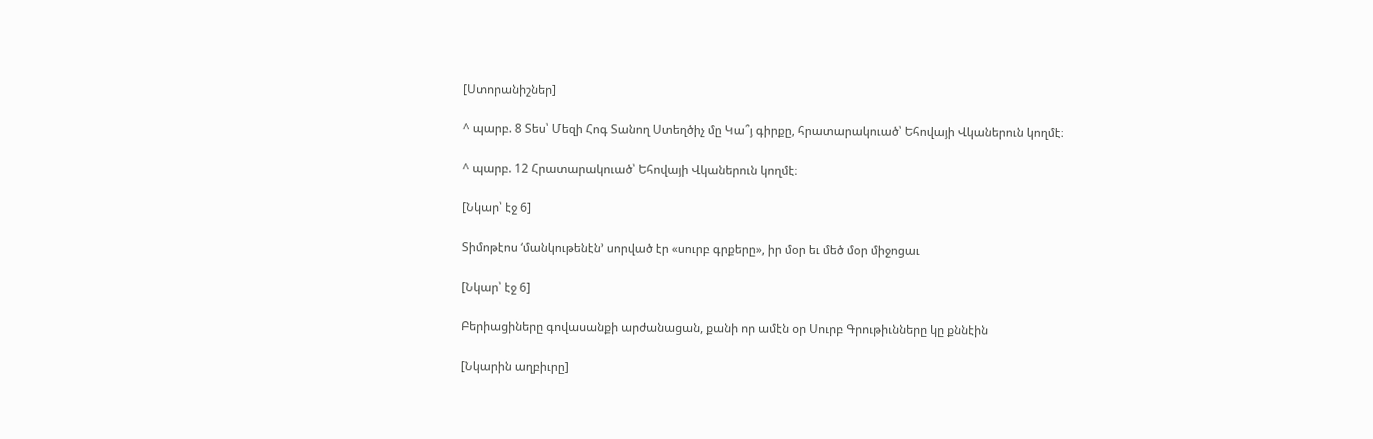[Ստորանիշներ]

^ պարբ. 8 Տես՝ Մեզի Հոգ Տանող Ստեղծիչ մը Կա՞յ գիրքը, հրատարակուած՝ Եհովայի Վկաներուն կողմէ։

^ պարբ. 12 Հրատարակուած՝ Եհովայի Վկաներուն կողմէ։

[Նկար՝ էջ 6]

Տիմոթէոս ‘մանկութենէն’ սորված էր «սուրբ գրքերը», իր մօր եւ մեծ մօր միջոցաւ

[Նկար՝ էջ 6]

Բերիացիները գովասանքի արժանացան, քանի որ ամէն օր Սուրբ Գրութիւնները կը քննէին

[Նկարին աղբիւրը]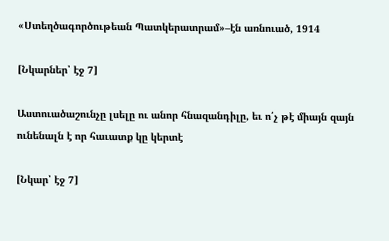«Ստեղծագործութեան Պատկերատրամ»–էն առնուած, 1914

[Նկարներ՝ էջ 7]

Աստուածաշունչը լսելը ու անոր հնազանդիլը, եւ ո՛չ թէ միայն զայն ունենալն է որ հաւատք կը կերտէ

[Նկար՝ էջ 7]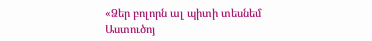«Ձեր բոլորն ալ պիտի տեսնեմ Աստուծոյ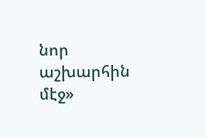նոր աշխարհին մէջ»